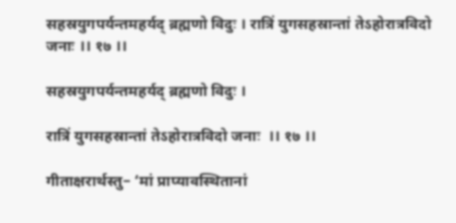सहस्रयुगपर्यन्तमहर्यद् ब्रह्मणो विदुः । रात्रिं युगसहस्रान्तां तेऽहोरात्रविदो जनाः ।। १७ ।।

सहस्रयुगपर्यन्तमहर्यद् ब्रह्मणो विदुः ।

रात्रिं युगसहस्रान्तां तेऽहोरात्रविदो जनाः  ।। १७ ।।

गीताक्षरार्थस्तु– ‘मां प्राप्यावस्थितानां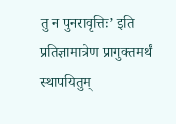तु न पुनरावृत्तिः’ इति प्रतिज्ञामात्रेण प्रागुक्तमर्थं स्थापयितुम्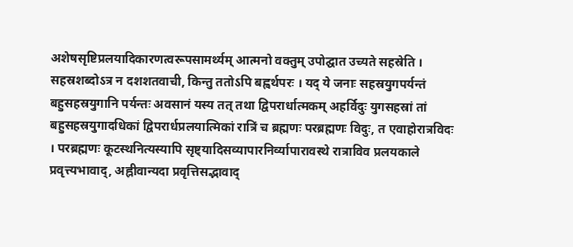अशेषसृष्टिप्रलयादिकारणत्वरूपसामर्थ्यम् आत्मनो वक्तुम् उपोद्घात उच्यते सहस्रेति । सहस्रशब्दोऽत्र न दशशतवाची, किन्तु ततोऽपि बह्वर्थपरः । यद् ये जनाः सहस्रयुगपर्यन्तं बहुसहस्रयुगानि पर्यन्तः अवसानं यस्य तत् तथा द्विपरार्धात्मकम् अहर्विदुः युगसहस्रां तां बहुसहस्रयुगादधिकां द्विपरार्धप्रलयात्मिकां रात्रिं च ब्रह्मणः परब्रह्मणः विदुः, त एवाहोरात्रविदः । परब्रह्मणः कूटस्थनित्यस्यापि सृष्ट्यादिसव्यापारनिर्व्यापारावस्थे रात्राविव प्रलयकाले प्रवृत्त्यभावाद्, अह्नीवान्यदा प्रवृत्तिसद्भावाद्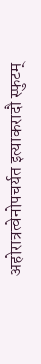अहोरात्रत्वेनोपचर्यत इत्याकरादौ स्फुटम्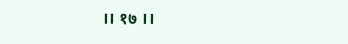।। १७ ।।